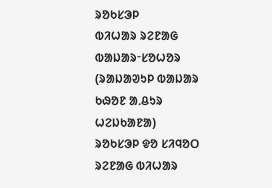ᱨᱚᱠᱥᱳᱞ
ᱵᱤᱦᱟᱨ ᱨᱮᱱᱟᱜ ᱵᱟᱡᱟᱨᱼᱥᱚᱦᱚᱨ
(ᱨᱟᱡᱟᱣᱩᱞ ᱵᱟᱡᱟᱨ ᱠᱷᱚᱱ ᱟᱹᱪᱩᱨ ᱦᱮᱡᱠᱟᱱᱟ)
ᱨᱚᱠᱥᱳᱞ ᱫᱚ ᱥᱤᱧᱚᱛ ᱨᱮᱱᱟᱜ ᱵᱤᱦᱟᱨ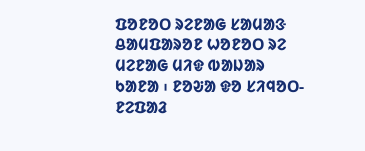ᱯᱚᱱᱚᱛ ᱨᱮᱱᱟᱜ ᱥᱟᱢᱟᱝ ᱪᱟᱢᱯᱟᱨᱚᱱ ᱦᱚᱱᱚᱛ ᱨᱮ ᱢᱮᱱᱟᱜ ᱢᱤᱫ ᱵᱟᱡᱟᱨ ᱠᱟᱱᱟ ᱾ ᱱᱚᱶᱟ ᱫᱚ ᱥᱤᱧᱚᱛ-ᱱᱮᱯᱟᱲ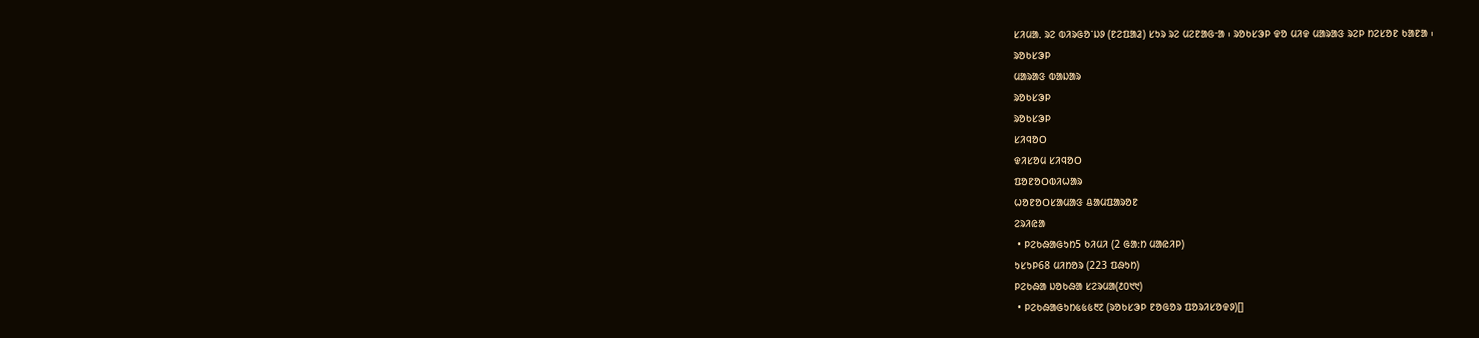ᱥᱤᱢᱟᱹ ᱨᱮ ᱵᱤᱨᱜᱚᱸᱡᱽ (ᱱᱮᱯᱟᱲ) ᱥᱩᱨ ᱨᱮ ᱢᱮᱱᱟᱜᱼᱟ ᱾ ᱨᱚᱠᱥᱳᱞ ᱫᱚ ᱢᱤᱫ ᱢᱟᱨᱟᱝ ᱨᱮᱞ ᱴᱮᱥᱚᱱ ᱠᱟᱱᱟ ᱾
ᱨᱚᱠᱥᱳᱞ
ᱢᱟᱨᱟᱝ ᱵᱟᱡᱟᱨ
ᱨᱚᱠᱥᱳᱞ
ᱨᱚᱠᱥᱳᱞ
ᱥᱤᱧᱚᱛ
ᱫᱤᱥᱚᱢ ᱥᱤᱧᱚᱛ
ᱯᱚᱱᱚᱛᱵᱤᱦᱟᱨ
ᱦᱚᱱᱚᱛᱥᱟᱢᱟᱝ ᱪᱟᱢᱯᱟᱨᱚᱱ
ᱮᱨᱤᱭᱟ
 • ᱞᱮᱠᱷᱟᱜᱩᱴ5 ᱠᱤᱢᱤ (2 ᱜᱟᱺᱴ ᱢᱟᱭᱤᱞ)
ᱩᱥᱩᱞ68 ᱢᱤᱴᱚᱨ (223 ᱯᱷᱩᱴ)
ᱞᱮᱠᱷᱟ ᱡᱚᱠᱷᱟ ᱥᱮᱨᱢᱟ(᱒᱐᱑᱑)
 • ᱞᱮᱠᱷᱟᱜᱩᱴ᱕᱕᱕᱓᱗ (ᱨᱚᱠᱥᱳᱞ ᱱᱚᱜᱚᱨ ᱯᱚᱨᱤᱥᱚᱫᱽ)[]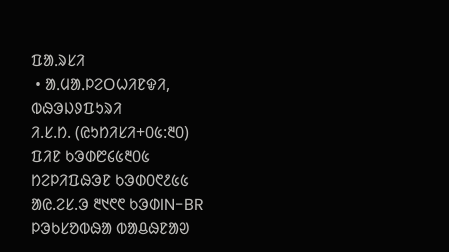ᱯᱟᱹᱨᱥᱤ
 • ᱟᱹᱢᱟᱹᱞᱮᱛᱦᱤᱱᱫᱤ, ᱵᱷᱳᱡᱽᱯᱩᱨᱤ
ᱤ.ᱥ.ᱴ. (ᱭᱩᱴᱤᱥᱤ+᱐᱕:᱓᱐)
ᱯᱤᱱ ᱠᱳᱰ᱘᱔᱕᱓᱐᱕
ᱴᱮᱞᱤᱯᱷᱳᱱ ᱠᱳᱰ᱐᱖᱒᱕᱕
ᱟᱭ.ᱮᱥ.ᱳ ᱓᱑᱖᱖ ᱠᱳᱰIN-BR
ᱞᱳᱠᱥᱚᱵᱷᱟ ᱵᱟᱪᱷᱱᱟᱣ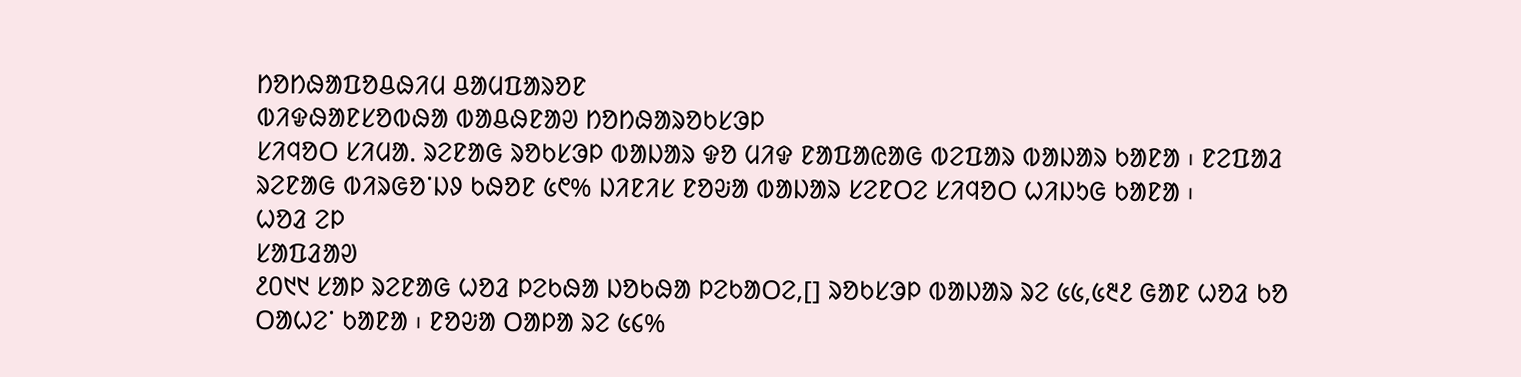ᱴᱚᱴᱷᱟᱯᱚᱪᱷᱤᱢ ᱪᱟᱢᱯᱟᱨᱚᱱ
ᱵᱤᱫᱷᱟᱱᱥᱚᱵᱷᱟ ᱵᱟᱪᱷᱱᱟᱣ ᱴᱚᱴᱷᱟᱨᱚᱠᱥᱳᱞ
ᱥᱤᱧᱚᱛ ᱥᱤᱢᱟᱹ ᱨᱮᱱᱟᱜ ᱨᱚᱠᱥᱳᱞ ᱵᱟᱡᱟᱨ ᱫᱚ ᱢᱤᱫ ᱱᱟᱯᱟᱭᱟᱜ ᱵᱮᱯᱟᱨ ᱵᱟᱡᱟᱨ ᱠᱟᱱᱟ ᱾ ᱱᱮᱯᱟᱲ ᱨᱮᱱᱟᱜ ᱵᱤᱨᱜᱚᱸᱡᱽ ᱠᱷᱚᱱ ᱕᱖% ᱡᱤᱱᱤᱥ ᱱᱚᱶᱟ ᱵᱟᱡᱟᱨ ᱥᱮᱱᱛᱮ ᱥᱤᱧᱚᱛ ᱦᱤᱡᱩᱜ ᱠᱟᱱᱟ ᱾
ᱦᱚᱲ ᱮᱞ
ᱥᱟᱯᱲᱟᱣ
᱒᱐᱑᱑ ᱥᱟᱞ ᱨᱮᱱᱟᱜ ᱦᱚᱲ ᱞᱮᱠᱷᱟ ᱡᱚᱠᱷᱟ ᱞᱮᱠᱟᱛᱮ,[] ᱨᱚᱠᱥᱳᱞ ᱵᱟᱡᱟᱨ ᱨᱮ ᱕᱕,᱕᱓᱒ ᱜᱟᱱ ᱦᱚᱲ ᱠᱚ ᱛᱟᱦᱮᱸ ᱠᱟᱱᱟ ᱾ ᱱᱚᱶᱟ ᱛᱟᱞᱟ ᱨᱮ ᱕᱔%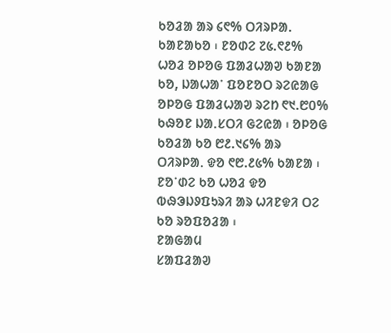ᱠᱚᱲᱟ ᱟᱨ ᱔᱖% ᱛᱤᱨᱞᱟ. ᱠᱟᱱᱟᱠᱚ ᱾ ᱱᱚᱰᱮ ᱗᱕.᱖᱒% ᱦᱚᱲ ᱚᱞᱚᱜ ᱯᱟᱲᱦᱟᱣ ᱠᱟᱱᱟ ᱠᱚ, ᱡᱟᱦᱟᱸ ᱯᱚᱱᱚᱛ ᱨᱮᱭᱟᱜ ᱚᱞᱚᱜ ᱯᱟᱲᱦᱟᱣ ᱨᱮᱴ ᱖᱑.᱘᱐% ᱠᱷᱚᱱ ᱡᱟᱹᱥᱛᱤ ᱜᱮᱭᱟ ᱾ ᱚᱞᱚᱜ ᱠᱚᱲᱟ ᱠᱚ ᱘᱒.᱑᱔% ᱟᱨ ᱛᱤᱨᱞᱟᱹ ᱫᱚ ᱖᱘.᱒᱕% ᱠᱟᱱᱟ ᱾ ᱱᱚᱸᱰᱮ ᱠᱚ ᱦᱚᱲ ᱫᱚ ᱵᱷᱳᱡᱽᱯᱩᱨᱤ ᱟᱨ ᱦᱤᱱᱫᱤ ᱛᱮ ᱠᱚ ᱨᱚᱯᱚᱲᱟ ᱾
ᱱᱟᱜᱟᱢ
ᱥᱟᱯᱲᱟᱣ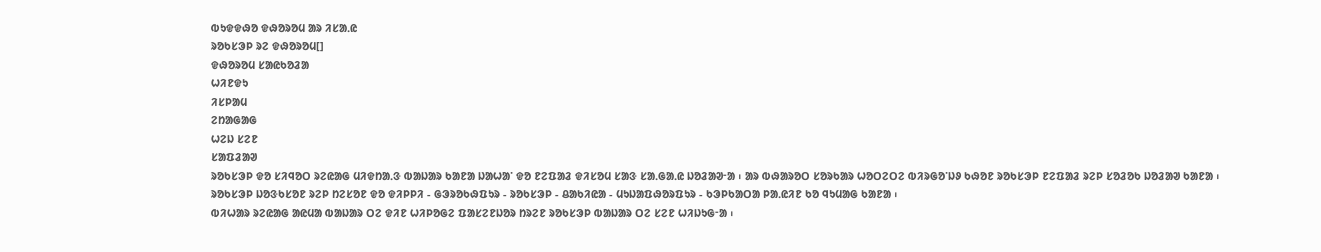ᱵᱩᱫᱫᱷᱚ ᱫᱷᱚᱨᱚᱢ ᱟᱨ ᱤᱥᱟᱹᱭ
ᱨᱚᱠᱥᱳᱞ ᱨᱮ ᱫᱷᱚᱨᱚᱢ[]
ᱫᱷᱚᱨᱚᱢ ᱥᱟᱭᱠᱚᱲᱟ
ᱦᱤᱱᱫᱩ
ᱤᱥᱞᱟᱢ
ᱮᱴᱟᱜᱟᱜ
ᱦᱮᱡ ᱥᱮᱱ
ᱥᱟᱯᱲᱟᱣ
ᱨᱚᱠᱥᱳᱞ ᱫᱚ ᱥᱤᱧᱚᱛ ᱨᱮᱭᱟᱜ ᱢᱤᱫᱴᱟᱹᱝ ᱵᱟᱡᱟᱨ ᱠᱟᱱᱟ ᱡᱟᱦᱟᱸ ᱫᱚ ᱱᱮᱯᱟᱲ ᱫᱤᱥᱚᱢ ᱥᱟᱝ ᱥᱟᱹᱜᱟᱹᱭ ᱡᱚᱲᱟᱣᱼᱟ ᱾ ᱟᱨ ᱵᱷᱟᱨᱚᱛ ᱥᱚᱨᱠᱟᱨ ᱦᱚᱛᱮᱛᱮ ᱵᱤᱨᱜᱚᱸᱡᱽ ᱠᱷᱚᱱ ᱨᱚᱠᱥᱳᱞ ᱱᱮᱯᱟᱲ ᱨᱮᱞ ᱥᱚᱲᱚᱠ ᱡᱚᱲᱟᱣ ᱠᱟᱱᱟ ᱾
ᱨᱚᱠᱥᱳᱞ ᱡᱚᱝᱠᱥᱚᱱ ᱨᱮᱞ ᱴᱮᱥᱚᱱ ᱫᱚ ᱫᱤᱞᱞᱤ - ᱜᱳᱨᱚᱠᱷᱯᱩᱨ - ᱨᱚᱠᱥᱳᱞ - ᱪᱟᱠᱤᱭᱟ - ᱢᱩᱡᱟᱯᱷᱚᱨᱯᱩᱨ - ᱠᱳᱞᱠᱟᱛᱟ ᱞᱟᱹᱭᱤᱱ ᱠᱚ ᱧᱩᱢᱟᱜ ᱠᱟᱱᱟ ᱾
ᱵᱤᱦᱟᱨ ᱨᱮᱭᱟᱜ ᱟᱭᱢᱟ ᱵᱟᱡᱟᱨ ᱛᱮ ᱫᱤᱱ ᱦᱤᱞᱚᱜᱮ ᱯᱟᱥᱮᱱᱡᱚᱨ ᱴᱨᱮᱱ ᱨᱚᱠᱥᱳᱞ ᱵᱟᱡᱟᱨ ᱛᱮ ᱥᱮᱱ ᱦᱤᱡᱩᱜᱼᱟ ᱾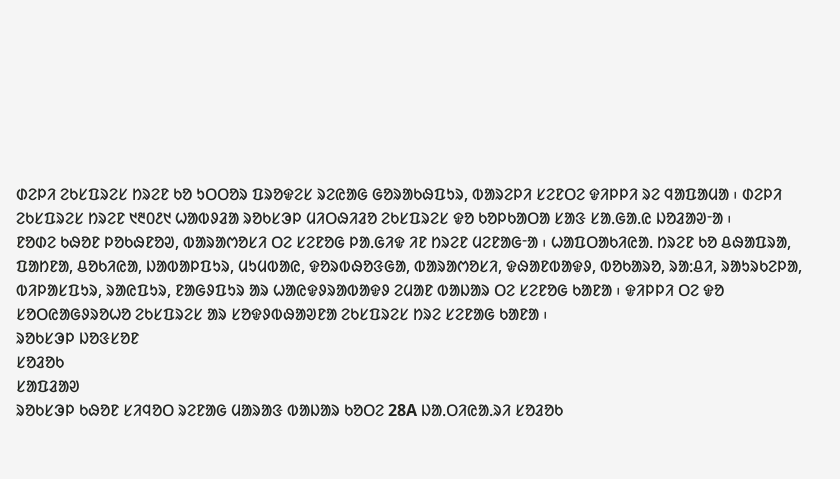ᱰᱮᱞᱤ ᱮᱠᱥᱯᱨᱮᱥ ᱴᱨᱮᱱ ᱠᱚ ᱩᱛᱛᱚᱨ ᱯᱨᱚᱫᱮᱥ ᱨᱮᱭᱟᱜ ᱜᱚᱨᱟᱠᱷᱯᱩᱨ, ᱵᱟᱨᱮᱞᱤ ᱥᱮᱱᱛᱮ ᱫᱤᱞᱞᱤ ᱨᱮ ᱧᱟᱯᱟᱢᱟ ᱾ ᱰᱮᱞᱤ ᱮᱠᱥᱯᱨᱮᱥ ᱴᱨᱮᱱ ᱑᱓᱐᱒᱑ ᱦᱟᱵᱽᱲᱟ ᱨᱚᱠᱥᱳᱞ ᱢᱤᱛᱷᱤᱲᱚ ᱮᱠᱥᱯᱨᱮᱥ ᱫᱚ ᱠᱚᱞᱠᱟᱛᱟ ᱥᱟᱝ ᱥᱟᱹᱜᱟᱹᱭ ᱡᱚᱲᱟᱣᱼᱟ ᱾
ᱱᱚᱰᱮ ᱠᱷᱚᱱ ᱞᱚᱠᱷᱱᱚᱣ, ᱵᱟᱨᱟᱬᱚᱥᱤ ᱛᱮ ᱥᱮᱱᱚᱜ ᱞᱟᱹᱜᱤᱫ ᱤᱱ ᱴᱨᱮᱱ ᱢᱮᱱᱟᱜᱼᱟ ᱾ ᱦᱟᱯᱛᱟᱠᱤᱭᱟᱹ ᱴᱨᱮᱱ ᱠᱚ ᱪᱷᱟᱯᱨᱟ, ᱯᱟᱴᱱᱟ, ᱪᱚᱠᱤᱭᱟ, ᱡᱟᱵᱟᱞᱯᱩᱨ, ᱢᱩᱢᱵᱟᱭ, ᱫᱚᱨᱵᱷᱚᱝᱜᱟ, ᱵᱟᱨᱟᱬᱚᱥᱤ, ᱫᱷᱟᱱᱵᱟᱫᱽ, ᱵᱚᱠᱟᱨᱚ, ᱨᱟᱺᱪᱤ, ᱨᱟᱩᱨᱠᱮᱞᱟ, ᱵᱤᱞᱟᱥᱯᱩᱨ, ᱨᱟᱭᱯᱩᱨ, ᱱᱟᱜᱽᱯᱩᱨ ᱟᱨ ᱦᱟᱭᱫᱽᱨᱟᱵᱟᱫᱽ ᱮᱢᱟᱱ ᱵᱟᱡᱟᱨ ᱛᱮ ᱥᱮᱱᱚᱜ ᱠᱟᱱᱟ ᱾ ᱫᱤᱞᱞᱤ ᱛᱮ ᱫᱚ ᱥᱚᱛᱭᱟᱜᱽᱨᱚᱦᱚ ᱮᱠᱥᱯᱨᱮᱥ ᱟᱨ ᱥᱚᱫᱽᱵᱷᱟᱣᱱᱟ ᱮᱠᱥᱯᱨᱮᱥ ᱴᱨᱮ ᱥᱮᱱᱟᱜ ᱠᱟᱱᱟ ᱾
ᱨᱚᱠᱥᱳᱞ ᱡᱚᱝᱥᱚᱱ
ᱥᱚᱲᱚᱠ
ᱥᱟᱯᱲᱟᱣ
ᱨᱚᱠᱥᱳᱞ ᱠᱷᱚᱱ ᱥᱤᱧᱚᱛ ᱨᱮᱱᱟᱜ ᱢᱟᱨᱟᱝ ᱵᱟᱡᱟᱨ ᱠᱚᱛᱮ 28A ᱡᱟᱹᱛᱤᱭᱟᱹᱨᱤ ᱥᱚᱲᱚᱠ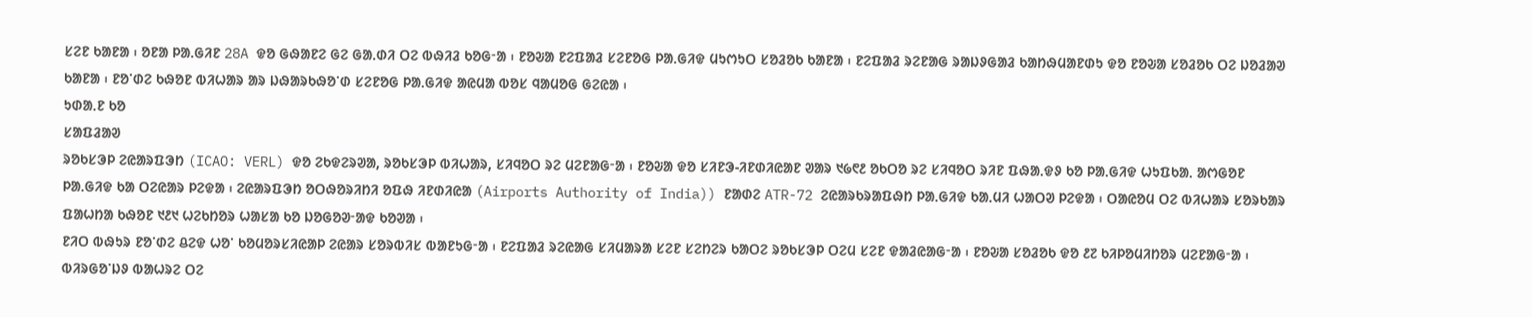ᱥᱮᱱ ᱠᱟᱱᱟ ᱾ ᱚᱱᱟ ᱞᱟ.ᱜᱤᱱ 28A ᱫᱚ ᱜᱷᱟᱱᱮ ᱜᱮ ᱜᱟᱹᱰᱤ ᱛᱮ ᱵᱷᱤᱲ ᱠᱚᱜᱼᱟ ᱾ ᱱᱚᱶᱟ ᱱᱮᱯᱟᱲ ᱥᱮᱱᱚᱜ ᱞᱟᱹᱜᱤᱫ ᱢᱩᱬᱩᱛ ᱥᱚᱲᱚᱠ ᱠᱟᱱᱟ ᱾ ᱱᱮᱯᱟᱲ ᱨᱮᱱᱟᱜ ᱨᱟᱡᱽᱜᱟᱲ ᱠᱟᱴᱷᱢᱟᱱᱰᱩ ᱫᱚ ᱱᱚᱶᱟ ᱥᱚᱲᱚᱠ ᱛᱮ ᱡᱚᱲᱟᱣ ᱠᱟᱱᱟ ᱾ ᱱᱚᱸᱰᱮ ᱠᱷᱚᱱ ᱵᱤᱦᱟᱨ ᱟᱨ ᱡᱷᱟᱨᱠᱷᱚᱸᱰ ᱥᱮᱱᱚᱜ ᱞᱟᱹᱜᱤᱫ ᱟᱭᱢᱟ ᱵᱚᱥ ᱧᱟᱢᱚᱜ ᱜᱮᱭᱟ ᱾
ᱩᱰᱟᱹᱱ ᱠᱚ
ᱥᱟᱯᱲᱟᱣ
ᱨᱚᱠᱥᱳᱞ ᱮᱭᱟᱨᱯᱳᱴ (ICAO: VERL) ᱫᱚ ᱮᱠᱫᱮᱨᱣᱟ, ᱨᱚᱠᱥᱳᱞ ᱵᱤᱦᱟᱨ, ᱥᱤᱧᱚᱛ ᱨᱮ ᱢᱮᱱᱟᱜᱼᱟ ᱾ ᱱᱚᱶᱟ ᱫᱚ ᱥᱤᱱᱳ-ᱤᱱᱰᱤᱭᱟᱱ ᱣᱟᱨ ᱑᱙᱖᱒ ᱚᱠᱛᱚ ᱨᱮ ᱥᱤᱧᱚᱛ ᱨᱤᱱ ᱯᱷᱟᱹᱫᱽ ᱠᱚ ᱞᱟᱹᱜᱤᱫ ᱦᱩᱯᱠᱟᱹ ᱟᱬᱜᱚᱱ ᱞᱟᱹᱜᱤᱫ ᱠᱟ ᱛᱮᱭᱟᱨ ᱞᱮᱫᱟ ᱾ ᱮᱭᱟᱨᱯᱳᱴ ᱚᱛᱷᱚᱨᱤᱴᱤ ᱚᱯᱷ ᱤᱱᱰᱤᱭᱟ (Airports Authority of India)) ᱱᱟᱰᱮ ATR-72 ᱮᱭᱟᱨᱠᱨᱟᱯᱷᱴ ᱞᱟᱹᱜᱤᱫ ᱠᱟᱹᱢᱤ ᱦᱟᱛᱣ ᱞᱮᱫᱟ ᱾ ᱛᱟᱭᱚᱢ ᱛᱮ ᱵᱤᱦᱟᱨ ᱥᱚᱨᱠᱟᱨ ᱯᱟᱦᱴᱟ ᱠᱷᱚᱱ ᱑᱒᱑ ᱦᱮᱠᱴᱚᱨ ᱦᱟᱥᱟ ᱠᱚ ᱡᱚᱜᱚᱣᱼᱟᱫ ᱠᱚᱣᱟ ᱾
ᱱᱤᱛ ᱵᱷᱩᱨ ᱱᱚᱸᱰᱮ ᱪᱮᱫ ᱦᱚᱸ ᱠᱚᱢᱚᱨᱥᱤᱭᱟᱞ ᱮᱭᱟᱨ ᱥᱚᱨᱵᱤᱥ ᱵᱟᱱᱩᱜᱼᱟ ᱾ ᱱᱮᱯᱟᱲ ᱨᱮᱭᱟᱜ ᱥᱤᱢᱟᱨᱟ ᱥᱮᱱ ᱥᱮᱴᱮᱨ ᱠᱟᱛᱮ ᱨᱚᱠᱥᱳᱞ ᱛᱮᱢ ᱥᱮᱱ ᱫᱟᱲᱭᱟᱜᱼᱟ ᱾ ᱱᱚᱶᱟ ᱥᱚᱲᱚᱠ ᱫᱚ ᱒᱗ ᱠᱤᱞᱚᱢᱤᱴᱚᱨ ᱢᱮᱱᱟᱜᱼᱟ ᱾
ᱵᱤᱨᱜᱚᱸᱡᱽ ᱵᱟᱦᱨᱮ ᱛᱮ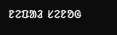ᱱᱮᱯᱟᱲ ᱥᱮᱱᱚᱜ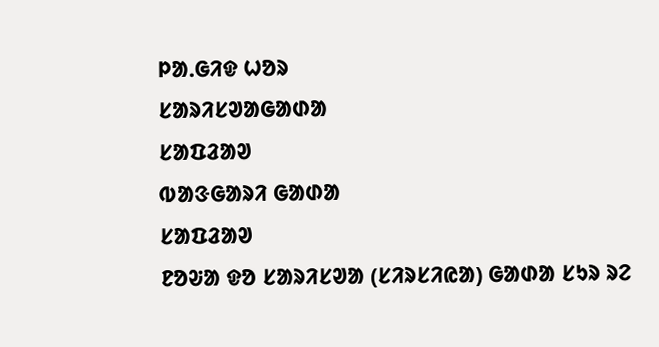ᱞᱟᱹᱜᱤᱫ ᱦᱚᱨ
ᱥᱟᱨᱤᱥᱣᱟᱜᱟᱰᱟ
ᱥᱟᱯᱲᱟᱣ
ᱵᱟᱝᱜᱟᱨᱤ ᱜᱟᱰᱟ
ᱥᱟᱯᱲᱟᱣ
ᱱᱚᱶᱟ ᱫᱚ ᱥᱟᱨᱤᱥᱣᱟ (ᱥᱤᱨᱥᱤᱭᱟ) ᱜᱟᱰᱟ ᱥᱩᱨ ᱨᱮ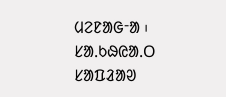ᱢᱮᱱᱟᱜᱼᱟ ᱾
ᱥᱟᱹᱠᱷᱭᱟᱹᱛ
ᱥᱟᱯᱲᱟᱣ